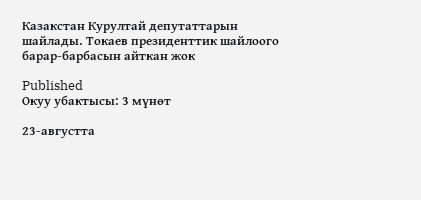Казакстан Курултай депутаттарын шайлады. Токаев президенттик шайлоого барар-барбасын айткан жок

Published
Окуу убактысы: 3 мүнөт

23-августта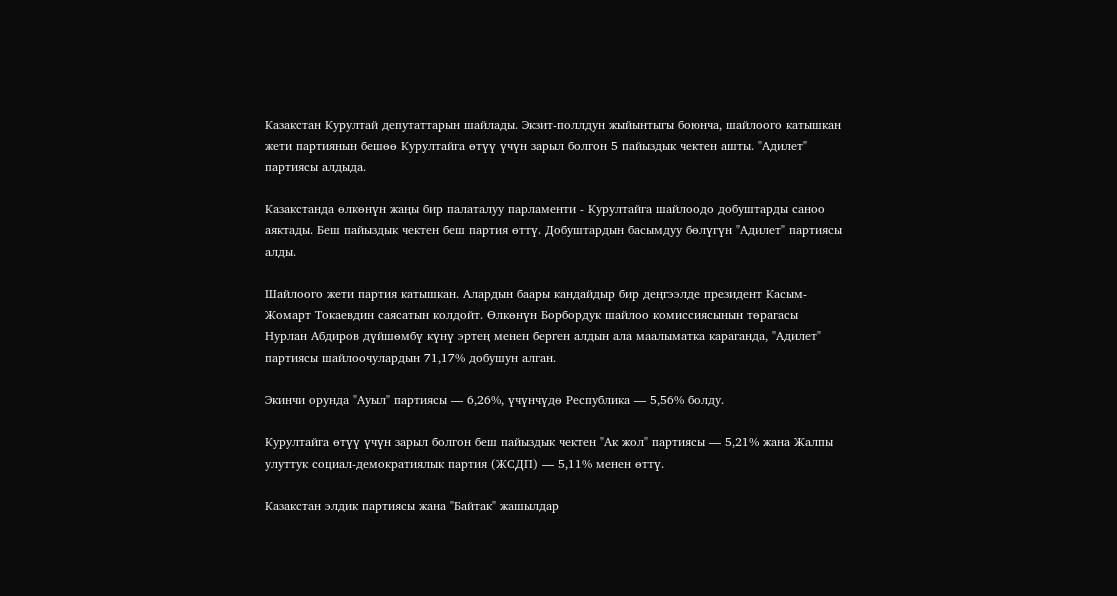Казакстан Курултай депутаттарын шайлады. Экзит-поллдун жыйынтыгы боюнча, шайлоого катышкан жети партиянын бешөө Курултайга өтүү үчүн зарыл болгон 5 пайыздык чектен ашты. "Адилет" партиясы алдыда.

Казакстанда өлкөнүн жаңы бир палаталуу парламенти - Курултайга шайлоодо добуштарды саноо аяктады. Беш пайыздык чектен беш партия өттү. Добуштардын басымдуу бөлүгүн "Адилет" партиясы алды.

Шайлоого жети партия катышкан. Алардын баары кандайдыр бир деңгээлде президент Касым-Жомарт Токаевдин саясатын колдойт. Өлкөнүн Борбордук шайлоо комиссиясынын төрагасы Нурлан Абдиров дүйшөмбү күнү эртең менен берген алдын ала маалыматка караганда, "Адилет" партиясы шайлоочулардын 71,17% добушун алган.

Экинчи орунда "Ауыл" партиясы — 6,26%, үчүнчүдө Республика — 5,56% болду.

Курултайга өтүү үчүн зарыл болгон беш пайыздык чектен "Ак жол" партиясы — 5,21% жана Жалпы улуттук социал-демократиялык партия (ЖСДП) — 5,11% менен өттү.

Казакстан элдик партиясы жана "Байтак" жашылдар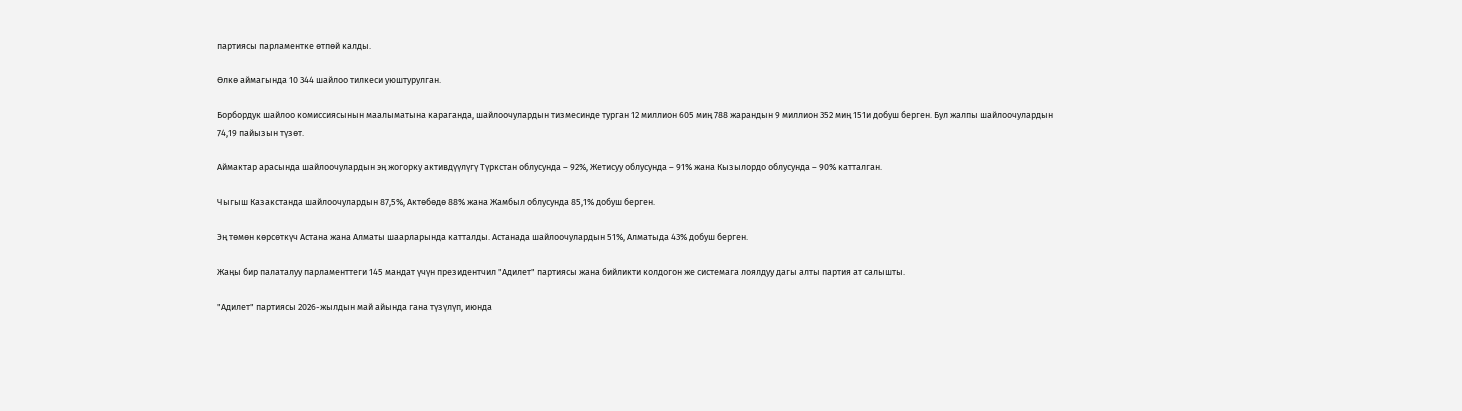партиясы парламентке өтпөй калды.

Өлкө аймагында 10 344 шайлоо тилкеси уюштурулган.

Борбордук шайлоо комиссиясынын маалыматына караганда, шайлоочулардын тизмесинде турган 12 миллион 605 миң 788 жарандын 9 миллион 352 миң 151и добуш берген. Бул жалпы шайлоочулардын 74,19 пайызын түзөт.

Аймактар арасында шайлоочулардын эң жогорку активдүүлүгү Түркстан облусунда – 92%, Жетисуу облусунда – 91% жана Кызылордо облусунда – 90% катталган.

Чыгыш Казакстанда шайлоочулардын 87,5%, Актөбөдө 88% жана Жамбыл облусунда 85,1% добуш берген.

Эң төмөн көрсөткүч Астана жана Алматы шаарларында катталды. Астанада шайлоочулардын 51%, Алматыда 43% добуш берген.

Жаңы бир палаталуу парламенттеги 145 мандат үчүн президентчил "Адилет" партиясы жана бийликти колдогон же системага лоялдуу дагы алты партия ат салышты.

"Адилет" партиясы 2026-жылдын май айында гана түзүлүп, июнда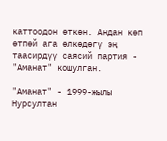каттоодон өткөн. Андан көп өтпөй ага өлкөдөгү эң таасирдүү саясий партия - "Аманат" кошулган.

"Аманат" - 1999-жылы Нурсултан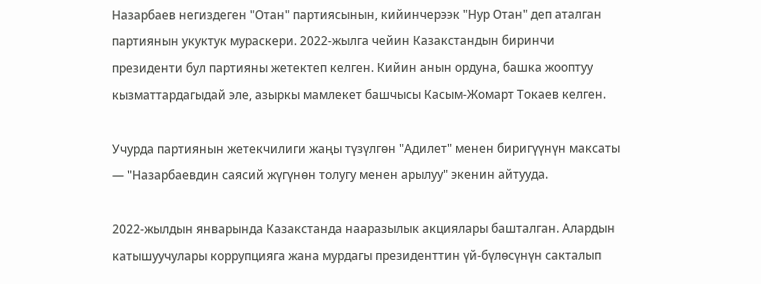Назарбаев негиздеген "Отан" партиясынын, кийинчерээк "Нур Отан" деп аталган партиянын укуктук мураскери. 2022-жылга чейин Казакстандын биринчи президенти бул партияны жетектеп келген. Кийин анын ордуна, башка жооптуу кызматтардагыдай эле, азыркы мамлекет башчысы Касым-Жомарт Токаев келген.

Учурда партиянын жетекчилиги жаңы түзүлгөн "Адилет" менен биригүүнүн максаты — "Назарбаевдин саясий жүгүнөн толугу менен арылуу" экенин айтууда.

2022-жылдын январында Казакстанда нааразылык акциялары башталган. Алардын катышуучулары коррупцияга жана мурдагы президенттин үй-бүлөсүнүн сакталып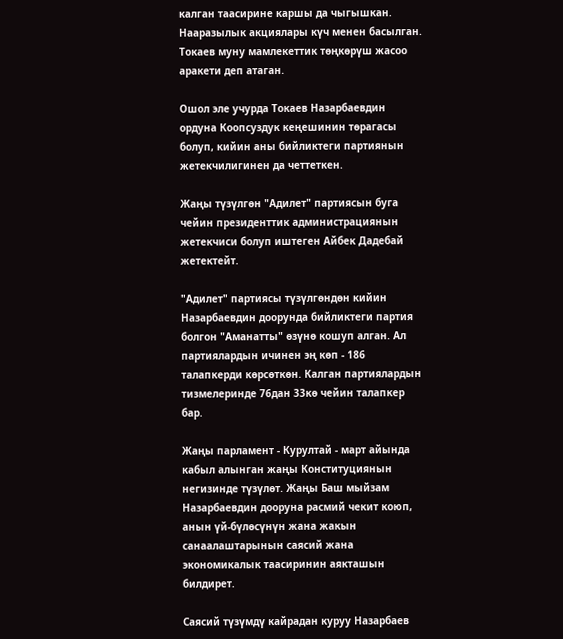калган таасирине каршы да чыгышкан. Нааразылык акциялары күч менен басылган. Токаев муну мамлекеттик төңкөрүш жасоо аракети деп атаган.

Ошол эле учурда Токаев Назарбаевдин ордуна Коопсуздук кеңешинин төрагасы болуп, кийин аны бийликтеги партиянын жетекчилигинен да четтеткен.

Жаңы түзүлгөн "Адилет" партиясын буга чейин президенттик администрациянын жетекчиси болуп иштеген Айбек Дадебай жетектейт.

"Адилет" партиясы түзүлгөндөн кийин Назарбаевдин доорунда бийликтеги партия болгон "Аманатты" өзүнө кошуп алган. Ал партиялардын ичинен эң көп - 186 талапкерди көрсөткөн. Калган партиялардын тизмелеринде 76дан 33кө чейин талапкер бар.

Жаңы парламент - Курултай - март айында кабыл алынган жаңы Конституциянын негизинде түзүлөт. Жаңы Баш мыйзам Назарбаевдин дооруна расмий чекит коюп, анын үй-бүлөсүнүн жана жакын санаалаштарынын саясий жана экономикалык таасиринин аякташын билдирет.

Саясий түзүмдү кайрадан куруу Назарбаев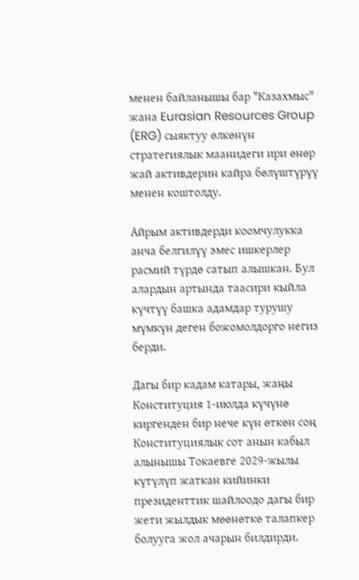менен байланышы бар "Казахмыс" жана Eurasian Resources Group (ERG) сыяктуу өлкөнүн стратегиялык маанидеги ири өнөр жай активдерин кайра бөлүштүрүү менен коштолду.

Айрым активдерди коомчулукка анча белгилүү эмес ишкерлер расмий түрдө сатып алышкан. Бул алардын артында таасири кыйла күчтүү башка адамдар турушу мүмкүн деген божомолдорго негиз берди.

Дагы бир кадам катары, жаңы Конституция 1-июлда күчүнө киргенден бир нече күн өткөн соң Конституциялык сот анын кабыл алынышы Токаевге 2029-жылы күтүлүп жаткан кийинки президенттик шайлоодо дагы бир жети жылдык мөөнөткө талапкер болууга жол ачарын билдирди.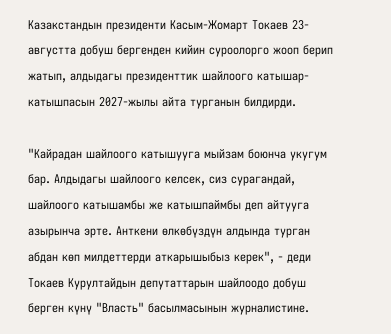Казакстандын президенти Касым-Жомарт Токаев 23-августта добуш бергенден кийин суроолорго жооп берип жатып, алдыдагы президенттик шайлоого катышар-катышпасын 2027-жылы айта турганын билдирди.

"Кайрадан шайлоого катышууга мыйзам боюнча укугум бар. Алдыдагы шайлоого келсек, сиз сурагандай, шайлоого катышамбы же катышпаймбы деп айтууга азырынча эрте. Анткени өлкөбүздүн алдында турган абдан көп милдеттерди аткарышыбыз керек", - деди Токаев Курултайдын депутаттарын шайлоодо добуш берген күнү "Власть" басылмасынын журналистине.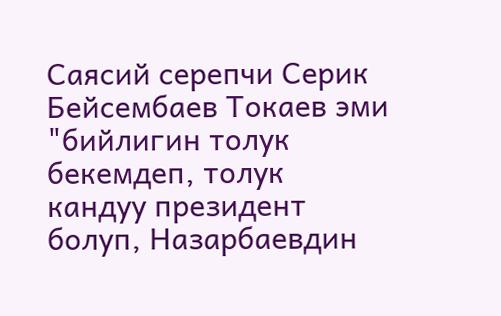Саясий серепчи Серик Бейсембаев Токаев эми "бийлигин толук бекемдеп, толук кандуу президент болуп, Назарбаевдин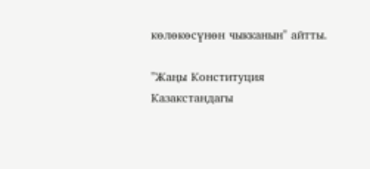көлөкөсүнөн чыкканын" айтты.

"Жаңы Конституция Казакстандагы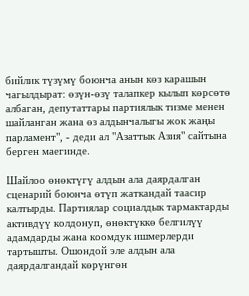бийлик түзүмү боюнча анын көз карашын чагылдырат: өзүн-өзү талапкер кылып көрсөтө албаган, депутаттары партиялык тизме менен шайланган жана өз алдынчалыгы жок жаңы парламент", - деди ал "Азаттык Азия" сайтына берген маегинде.

Шайлоо өнөктүгү алдын ала даярдалган сценарий боюнча өтүп жаткандай таасир калтырды. Партиялар социалдык тармактарды активдүү колдонуп, өнөктүккө белгилүү адамдарды жана коомдук ишмерлерди тартышты. Ошондой эле алдын ала даярдалгандай көрүнгөн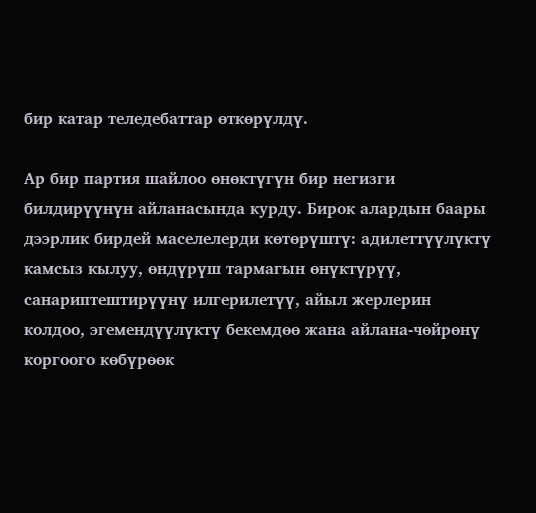бир катар теледебаттар өткөрүлдү.

Ар бир партия шайлоо өнөктүгүн бир негизги билдирүүнүн айланасында курду. Бирок алардын баары дээрлик бирдей маселелерди көтөрүштү: адилеттүүлүктү камсыз кылуу, өндүрүш тармагын өнүктүрүү, санариптештирүүнү илгерилетүү, айыл жерлерин колдоо, эгемендүүлүктү бекемдөө жана айлана-чөйрөнү коргоого көбүрөөк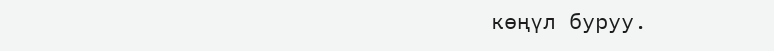көңүл буруу.